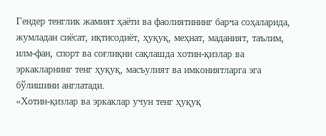Гендер тенглик жамият ҳаёти ва фаолиятининг барча соҳаларида, жумладан сиёсат, иқтисодиёт, ҳуқуқ, меҳнат, маданият, таълим, илм-фан, спорт ва соғлиқни сақлашда хотин-қизлар ва эркакларнинг тенг ҳуқуқ, масъулият ва имкониятларга эга бўлишини англатади.
«Хотин-қизлар ва эркаклар учун тенг ҳуқуқ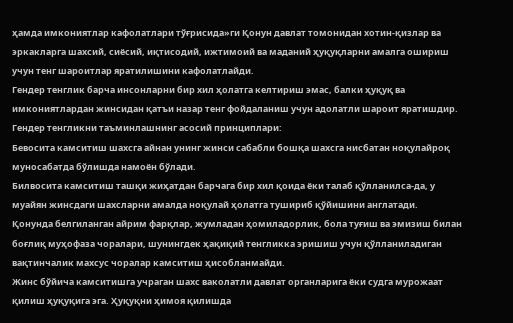ҳамда имкониятлар кафолатлари тўғрисида»ги Қонун давлат томонидан хотин-қизлар ва эркакларга шахсий, сиёсий, иқтисодий, ижтимоий ва маданий ҳуқуқларни амалга ошириш учун тенг шароитлар яратилишини кафолатлайди.
Гендер тенглик барча инсонларни бир хил ҳолатга келтириш эмас, балки ҳуқуқ ва имкониятлардан жинсидан қатъи назар тенг фойдаланиш учун адолатли шароит яратишдир.
Гендер тенгликни таъминлашнинг асосий принциплари:
Бевосита камситиш шахсга айнан унинг жинси сабабли бошқа шахсга нисбатан ноқулайроқ муносабатда бўлишда намоён бўлади.
Билвосита камситиш ташқи жиҳатдан барчага бир хил қоида ёки талаб қўлланилса-да, у муайян жинсдаги шахсларни амалда ноқулай ҳолатга тушириб қўйишини англатади.
Қонунда белгиланган айрим фарқлар, жумладан ҳомиладорлик, бола туғиш ва эмизиш билан боғлиқ муҳофаза чоралари, шунингдек ҳақиқий тенгликка эришиш учун қўлланиладиган вақтинчалик махсус чоралар камситиш ҳисобланмайди.
Жинс бўйича камситишга учраган шахс ваколатли давлат органларига ёки судга мурожаат қилиш ҳуқуқига эга. Ҳуқуқни ҳимоя қилишда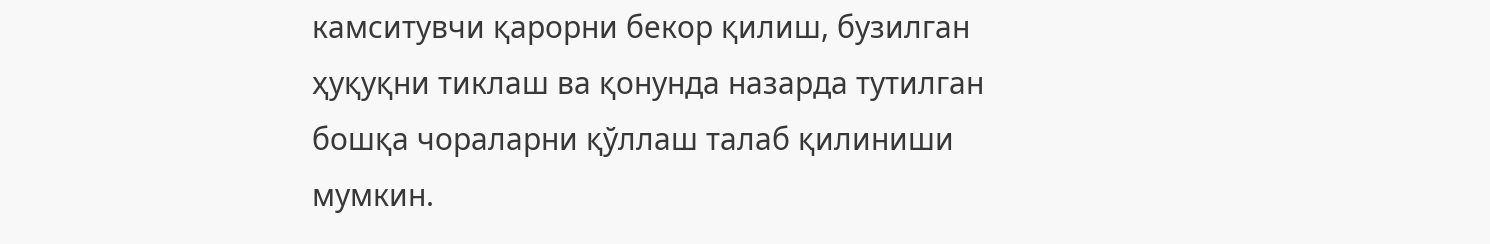камситувчи қарорни бекор қилиш, бузилган ҳуқуқни тиклаш ва қонунда назарда тутилган бошқа чораларни қўллаш талаб қилиниши мумкин.